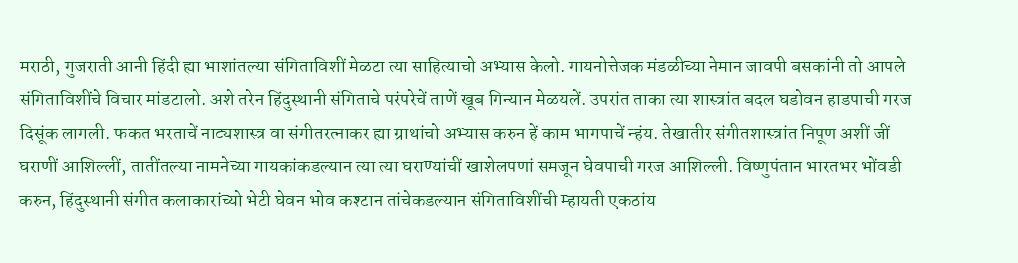मराठी, गुजराती आनी हिंदी ह्या भाशांतल्या संगिताविशीं मेळटा त्या साहित्याचो अभ्यास केलो. गायनोत्तेजक मंडळीच्या नेमान जावपी बसकांनी तो आपले संगिताविशींचे विचार मांडटालो. अशे तरेन हिंदुस्थानी संगिताचे परंपरेचें ताणें खूब गिन्यान मेळयलें. उपरांत ताका त्या शास्त्रांत बदल घडोवन हाडपाची गरज दिसूंक लागली. फकत भरताचें नाट्यशास्त्र वा संगीतरत्नाकर ह्या ग्राथांचो अभ्यास करुन हें काम भागपाचें न्हंय. तेखातीर संगीतशास्त्रांत निपूण अशीं जीं घराणीं आशिल्लीं, तातींतल्या नामनेच्या गायकांकडल्यान त्या त्या घराण्यांचीं खाशेलपणां समजून घेवपाची गरज आशिल्ली. विष्णुपंतान भारतभर भोंवडी करुन, हिंदुस्थानी संगीत कलाकारांच्यो भेटी घेवन भोव कश्टान तांचेकडल्यान संगिताविशींची म्हायती एकठांय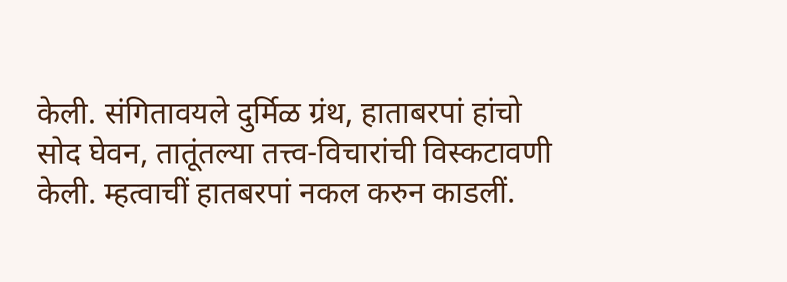केली. संगितावयले दुर्मिळ ग्रंथ, हाताबरपां हांचो सोद घेवन, तातूंतल्या तत्त्व-विचारांची विस्कटावणी केली. म्हत्वाचीं हातबरपां नकल करुन काडलीं.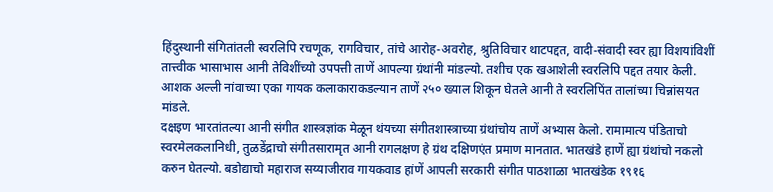हिंदुस्थानी संगितांतली स्वरलिपि रचणूक, रागविचार, तांचे आरोह-अवरोह, श्रुतिविचार थाटपद्दत, वादी-संवादी स्वर ह्या विशयांविशीं तात्त्वीक भासाभास आनी तेविशींच्यो उपपत्ती ताणें आपल्या ग्रंथांनी मांडल्यो. तशीच एक खआशेली स्वरलिपि पद्दत तयार केली. आशक अल्ली नांवाच्या एका गायक कलाकाराकडल्यान ताणें २५० ख्याल शिकून घेतले आनी ते स्वरलिपिंत तालांच्या चिन्नांसयत मांडले.
दक्षइण भारतांतल्या आनी संगीत शास्त्रज्ञांक मेळून थंयच्या संगीतशास्त्राच्या ग्रंथांचोय ताणें अभ्यास केलो. रामामात्य पंडिताचो स्वरमेलकलानिधी, तुळडेंद्राचो संगीतसारामृत आनी रागलक्षण हे ग्रंथ दक्षिणएंत प्रमाण मानतात. भातखंडे हाणें ह्या ग्रंथांचो नकलो करुन घेतल्यो. बडोद्याचो महाराज सय्याजीराव गायकवाड हांणें आपली सरकारी संगीत पाठशाळा भातखंडेक १९१६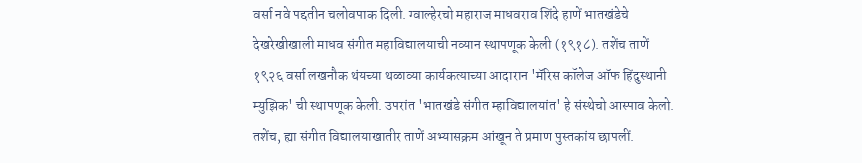वर्सा नवे पद्दतीन चलोवपाक दिली. ग्वाल्हेरचो महाराज माधवराव शिंदे हाणें भातखंडेचे देखरेखीखाली माधव संगीत महाविद्यालयाची नव्यान स्थापणूक केली (१९१८). तशेंच ताणें १९२६ वर्सा लखनौक थंयच्या थळाव्या कार्यकत्याच्या आदारान 'मॅरिस कॉलेज ऑफ हिंदुस्थानी म्युझिक' ची स्थापणूक केली. उपरांत 'भातखंडे संगीत म्हाविद्यालयांत' हे संस्थेचो आस्पाव केलो. तशेंच, ह्या संगीत विद्यालयाखातीर ताणें अभ्यासक्रम आंखून ते प्रमाण पुस्तकांय छापलीं.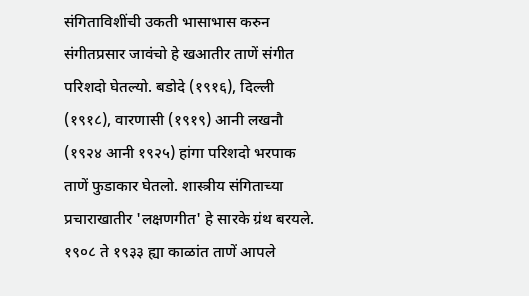संगिताविशींची उकती भासाभास करुन संगीतप्रसार जावंचो हे खआतीर ताणें संगीत परिशदो घेतल्यो. बडोदे (१९१६), दिल्ली (१९१८), वारणासी (१९१९) आनी लखनौ (१९२४ आनी १९२५) हांगा परिशदो भरपाक ताणें फुडाकार घेतलो. शास्त्रीय संगिताच्या प्रचाराखातीर 'लक्षणगीत' हे सारके ग्रंथ बरयले.
१९०८ ते १९३३ ह्या काळांत ताणें आपले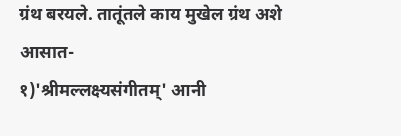ग्रंथ बरयले. तातूंतले काय मुखेल ग्रंथ अशे आसात-
१)'श्रीमल्लक्ष्यसंगीतम्' आनी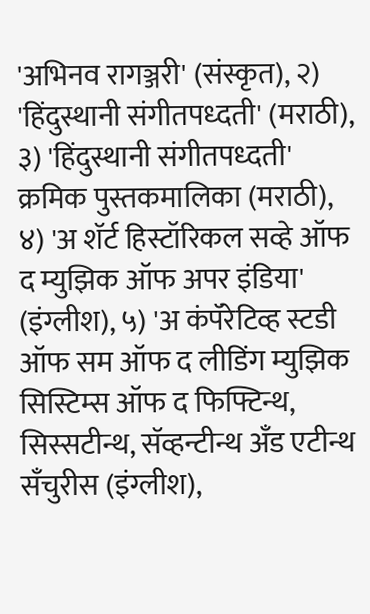'अभिनव रागञ्जरी' (संस्कृत), २) 'हिंदुस्थानी संगीतपध्दती' (मराठी), ३) 'हिंदुस्थानी संगीतपध्दती' क्रमिक पुस्तकमालिका (मराठी), ४) 'अ शॅर्ट हिस्टॉरिकल सव्हे ऑफ द म्युझिक ऑफ अपर इंडिया' (इंग्लीश), ५) 'अ कंपॅरेटिव्ह स्टडी ऑफ सम ऑफ द लीडिंग म्युझिक सिस्टिम्स ऑफ द फिफ्टिन्थ, सिस्सटीन्थ, सॅव्हन्टीन्थ अँड एटीन्थ सँचुरीस (इंग्लीश),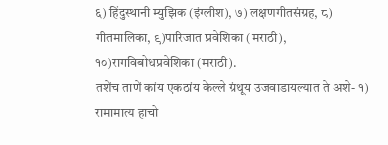६) हिंदुस्थानी म्युझिक (इंग्लीश), ७) लक्षणगीतसंग्रह, ८) गीतमालिका, ९)पारिजात प्रवेशिका (मराठी), १०)रागविबोधप्रवेशिका (मराठी).
तशेंच ताणें कांय एकठांय केल्ले ग्रंथूय उजवाडायल्यात ते अशे- १) रामामात्य हाचो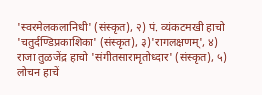'स्वरमेलकलानिधी' (संस्कृत), २) पं. व्यंकटमखी हाचो 'चतुर्दण्डिप्रकाशिका' (संस्कृत), ३)'रागलक्षणम्', ४) राजा तुळजेंद्र हाचो 'संगीतसारामृतोध्दार' (संस्कृत), ५) लोचन हाचें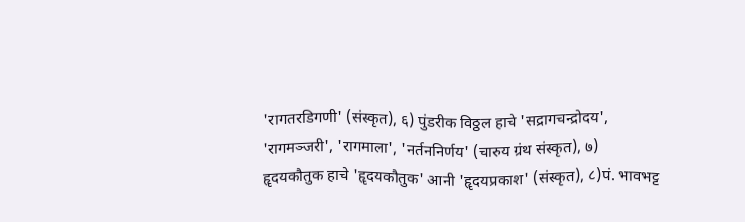'रागतरडिगणी' (संस्कृत), ६) पुंडरीक विठ्ठल हाचे 'सद्रागचन्द्रोदय', 'रागमञ्जरी', 'रागमाला', 'नर्तननिर्णय' (चारुय ग्रंथ संस्कृत), ७) हॄदयकौतुक हाचे 'हॄदयकौतुक' आनी 'हॄदयप्रकाश' (संस्कृत), ८)पं. भावभट्ट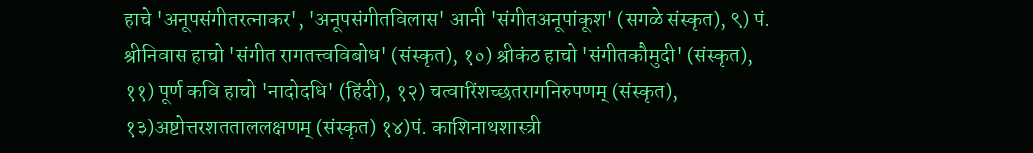हाचे 'अनूपसंगीतरत्नाकर', 'अनूपसंगीतविलास' आनी 'संगीतअनूपांकूश' (सगळे संस्कृत), ९) पं. श्रीनिवास हाचो 'संगीत रागतत्त्वविबोध' (संस्कृत), १०) श्रीकंठ हाचो 'संगीतकौमुदी' (संस्कृत), ११) पूर्ण कवि हाचो 'नादोदधि' (हिंदी), १२) चत्वारिंशच्छतरागनिरुपणम् (संस्कृत), १३)अष्टोत्तरशतताललक्षणम् (संस्कृत) १४)पं. काशिनाथशास्त्री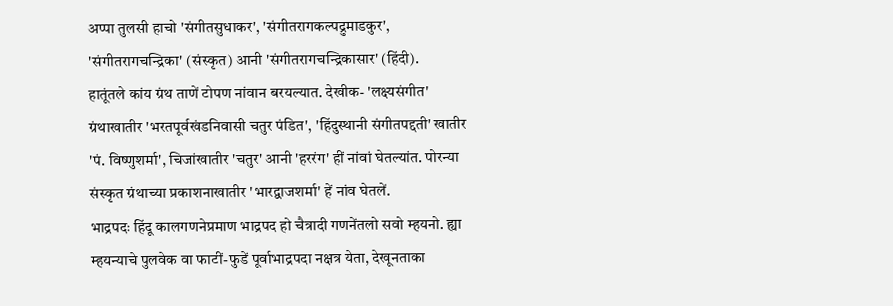अप्पा तुलसी हाचो 'संगीतसुधाकर', 'संगीतरागकल्पद्रुमाडकुर', 'संगीतरागचन्द्रिका' (संस्कृत) आनी 'संगीतरागचन्द्रिकासार' (हिंदी).
हातूंतले कांय ग्रंथ ताणें टोपण नांवान बरयल्यात. देखीक- 'लक्ष्यसंगीत' ग्रंथाखातीर 'भरतपूर्वखंडनिवासी चतुर पंडित', 'हिंदुस्थानी संगीतपद्दती' खातीर 'पं. विष्णुशर्मा', चिजांखातीर 'चतुर' आनी 'हररंग' हीं नांवां घेतल्यांत. पोरन्या संस्कृत ग्रंथाच्या प्रकाशनाखातीर 'भारद्वाजशर्मा' हें नांव घेतलें.
भाद्रपदः हिंदू कालगणनेप्रमाण भाद्रपद हो चैत्रादी गणनेंतलो सवो म्हयनो. ह्या म्हयन्याचे पुलवेक वा फाटीं-फुडें पूर्वाभाद्रपदा नक्षत्र येता, देखूनताका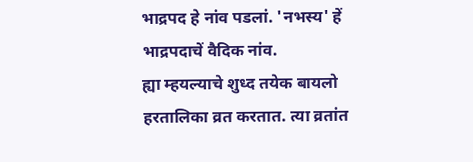भाद्रपद हे नांव पडलां. 'नभस्य' हें भाद्रपदाचें वैदिक नांव.
ह्या म्हयल्याचे शुध्द तयेक बायलो हरतालिका व्रत करतात. त्या व्रतांत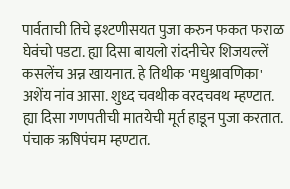पार्वताची तिचे इश्टणीसयत पुजा करुन फकत फराळ घेवंचो पडटा. ह्या दिसा बायलो रांदनीचेर शिजयल्लें कसलेंच अन्न खायनात. हे तिथीक 'मधुश्रावणिका' अशेंय नांव आसा. शुध्द चवथीक वरदचवथ म्हण्टात. ह्या दिसा गणपतीची मातयेची मूर्त हाडून पुजा करतात. पंचाक ऋषिपंचम म्हण्टात.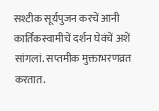सश्टीक सूर्यपुजन करचें आनी कार्तिकस्वामीचें दर्शन घेवंचें अशें सांगलां. सप्तमीक मुक्ताभरणव्रत करतात.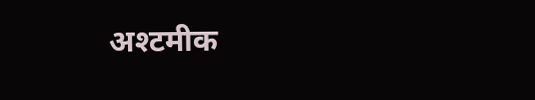अश्टमीक